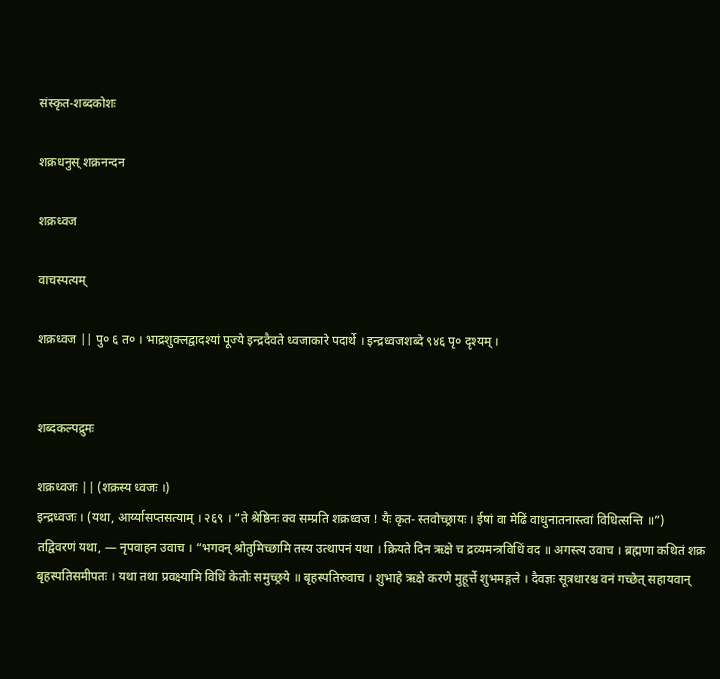संस्कृत-शब्दकोशः

शक्रधनुस् शक्रनन्दन

शक्रध्वज

वाचस्पत्यम्

शक्रध्वज || पु० ६ त० । भाद्रशुक्लद्वादश्यां पूज्ये इन्द्रदैवते ध्वजाकारे पदार्थे । इन्द्रध्वजशब्दे ९४६ पृ० दृश्यम् ।


शब्दकल्पद्रुमः

शक्रध्वजः || (शक्रस्य ध्वजः ।)
इन्द्रध्वजः । (यथा, आर्य्यासप्तसत्याम् । २६९ । “ते श्रेष्ठिनः क्व सम्प्रति शक्रध्वज ! यैः कृत- स्तवोच्छ्रायः । ईषां वा मेढिं वाधुनातनास्त्वां विधित्सन्ति ॥”)
तद्विवरणं यथा, — नृपवाहन उवाच । “भगवन् श्रोतुमिच्छामि तस्य उत्थापनं यथा । क्रियते दिन ऋक्षे च द्रव्यमन्त्रविधिं वद ॥ अगस्त्य उवाच । ब्रह्मणा कथितं शक्र बृहस्पतिसमीपतः । यथा तथा प्रवक्ष्यामि विधिं केतोः समुच्छ्रये ॥ बृहस्पतिरुवाच । शुभाहे ऋक्षे करणे मुहूर्त्ते शुभमङ्गले । दैवज्ञः सूत्रधारश्च वनं गच्छेत् सहायवान्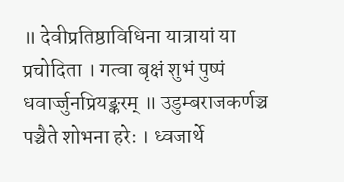॥ देवीप्रतिष्ठाविधिना यात्रायां या प्रचोदिता । गत्वा बृक्षं शुभं पुष्पं धवार्ज्जुनप्रियङ्करम् ॥ उडुम्बराजकर्णञ्च पञ्चैते शोभना हरेः । ध्वजार्थे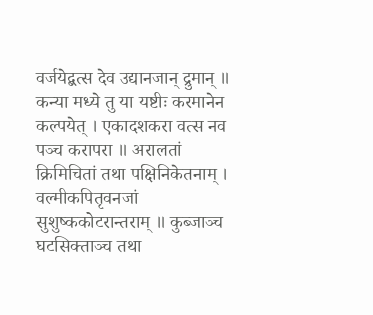वर्जयेद्बत्स देव उद्यानजान् द्रुमान् ॥ कन्या मध्ये तु या यष्टीः करमानेन कल्पयेत् । एकादशकरा वत्स नव पञ्च करापरा ॥ अरालतां क्रिमिचितां तथा पक्षिनिकेतनाम् । वल्मीकपितृवनजां सुशुष्ककोटरान्तराम् ॥ कुब्जाञ्च घटसिक्ताञ्च तथा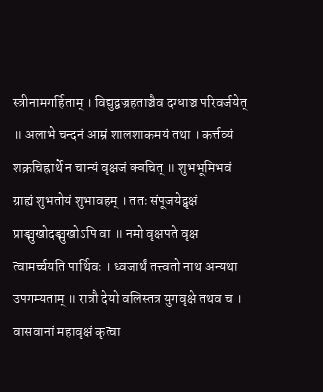स्त्रीनामगर्हिताम् । विद्युद्वज्रहताञ्चैव दग्धाञ्च परिवर्जयेत् ॥ अलाभे चन्दनं आम्रं शालशाकमयं तथा । कर्त्तव्यं शक्रचिह्रार्थे न चान्यं वृक्षजं क्वचित् ॥ शुभभूमिभवं ग्राह्यं शुभतोयं शुभावहम् । ततः संपूजयेद्वृक्षं प्राङ्मुखोदङ्मुखोऽपि वा ॥ नमो वृक्षपते वृक्ष त्वामर्च्चयति पार्थिवः । ध्वजार्थं तत्त्वतो नाथ अन्यथा उपगम्यताम् ॥ रात्रौ देयो वलिस्तत्र युगवृक्षे तथव च । वासवानां महावृक्षं कृत्वा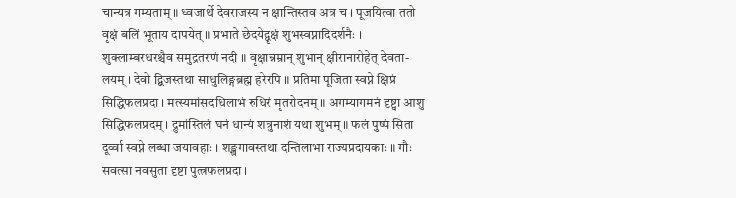चान्यत्र गम्यताम् ॥ ध्वजार्थे देवराजस्य न क्षान्तिस्तव अत्र च । पूजयित्वा ततो वृक्षं बलिं भूताय दापयेत् ॥ प्रभाते छेदयेद्वृक्षं शुभस्वप्नादिदर्शनैः । शुक्लाम्बरधरश्चैव समुद्रतरणं नदी ॥ वृक्षान्नम्रान् शुभान् क्षीरानारोहेत् देवता- लयम् । देवो द्बिजस्तथा साधुलिङ्गब्रह्म हरेरपि ॥ प्रतिमा पूजिता स्वप्ने क्षिप्रं सिद्धिफलप्रदा । मत्स्यमांसदधिलाभं रुधिरं मृतरोदनम् ॥ अगम्यागमनं दृष्ट्वा आशु सिद्धिफलप्रदम् । द्रुमांस्तिलं घनं धान्यं शत्रुनाशं यथा शुभम् ॥ फलं पुष्पं सिता दूर्व्वा स्वप्ने लब्धा जयावहाः । शङ्खगावस्तथा दन्तिलाभा राज्यप्रदायकाः ॥ गौः सवत्सा नवसुता दृष्टा पुत्त्रफलप्रदा ।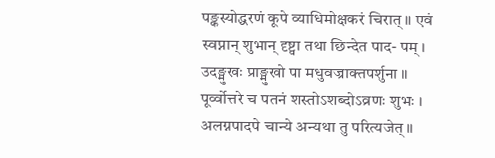पङ्कस्योद्धरणं कूपे व्याधिमोक्षकरं चिरात् ॥ एवं स्वप्नान् शुभान् दृष्ट्वा तथा छिन्देत पाद- पम् । उदङ्मुखः प्राङ्मुखो पा मधुवज्राक्तपर्शुना ॥ पूर्व्वोत्तरे च पतनं शस्तोऽशब्दोऽव्रणः शुभः । अलग्नपादपे चान्ये अन्यथा तु परित्यजेत् ॥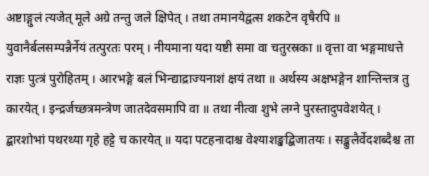अष्टाङ्गुलं त्यजेत् मूले अग्रे तन्तु जले क्षिपेत् । तथा तमानयेद्वत्स शकटेन वृषैरपि ॥ युवानैर्बलसम्पन्नैर्नेयं तत्पुरतः परम् । नीयमाना यदा यष्टी समा वा चतुरस्रका ॥ वृत्ता वा भङ्गमाधत्ते राज्ञः पुत्त्रं पुरोहितम् । आरभङ्गे बलं भिन्द्याद्राज्यनाशं क्षयं तथा ॥ अर्थस्य अक्षभङ्गेन शान्तिन्तत्र तु कारयेत् । इन्द्रर्जच्छत्रमन्त्रेण जातदेवसमापि वा ॥ तथा नीत्वा शुभे लग्ने पुरस्तादुपवेशयेत् । द्बारशोभां पथरथ्या गृहे हट्टे च कारयेत् ॥ यदा पटहनादाश्च वेश्याशङ्खद्बिजातयः । सङ्कुलैर्वेदशब्दैश्च ता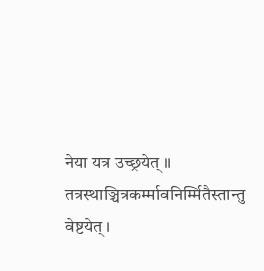नेया यत्र उच्छ्रयेत् ॥ तत्रस्थाञ्चित्रकर्म्मावनिर्म्मितैस्तान्तु वेष्टयेत् ।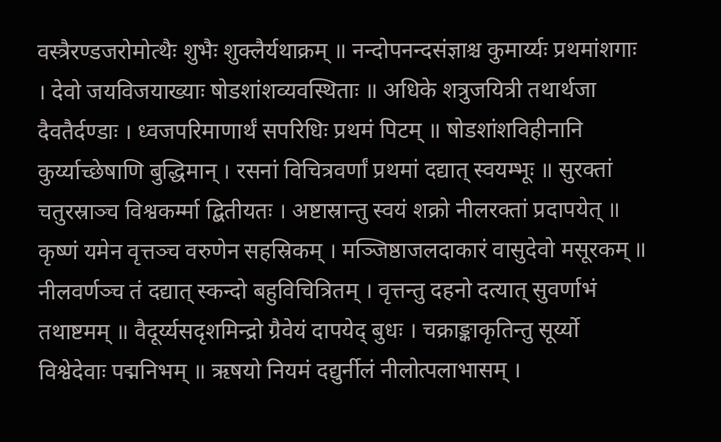वस्त्रैरण्डजरोमोत्थैः शुभैः शुक्लैर्यथाक्रम् ॥ नन्दोपनन्दसंज्ञाश्च कुमार्य्यः प्रथमांशगाः । देवो जयविजयाख्याः षोडशांशव्यवस्थिताः ॥ अधिके शत्रुजयित्री तथार्थजा दैवतैर्दण्डाः । ध्वजपरिमाणार्थं सपरिधिः प्रथमं पिटम् ॥ षोडशांशविहीनानि कुर्य्याच्छेषाणि बुद्धिमान् । रसनां विचित्रवर्णां प्रथमां दद्यात् स्वयम्भूः ॥ सुरक्तां चतुरस्राञ्च विश्वकर्म्मा द्बितीयतः । अष्टास्रान्तु स्वयं शक्रो नीलरक्तां प्रदापयेत् ॥ कृष्णं यमेन वृत्तञ्च वरुणेन सहस्रिकम् । मञ्जिष्ठाजलदाकारं वासुदेवो मसूरकम् ॥ नीलवर्णञ्च तं दद्यात् स्कन्दो बहुविचित्रितम् । वृत्तन्तु दहनो दत्यात् सुवर्णाभं तथाष्टमम् ॥ वैदूर्य्यसदृशमिन्द्रो ग्रैवेयं दापयेद् बुधः । चक्राङ्काकृतिन्तु सूर्य्यो विश्वेदेवाः पद्मनिभम् ॥ ऋषयो नियमं दद्युर्नीलं नीलोत्पलाभासम् ।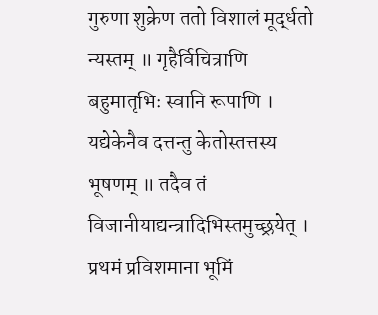गुरुणा शुक्रेण ततो विशालं मूर्द्धतो न्यस्तम् ॥ गृहैर्विचित्राणि बहुमातृभिः स्वानि रूपाणि । यद्येकेनैव दत्तन्तु केतोस्तत्तस्य भूषणम् ॥ तदैव तं विजानीयाद्यन्त्रादिभिस्तमुच्छ्रयेत् । प्रथमं प्रविशमाना भूमिं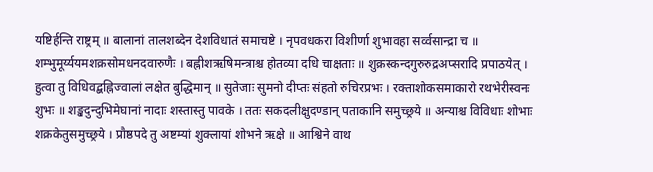यष्टिर्हन्ति राष्ट्रम् ॥ बालानां तालशब्देन देशविधातं समाचष्टे । नृपवधकरा विशीर्णा शुभावहा सर्व्वसान्द्रा च ॥ शम्भुमूर्य्ययमशक्रसोमधनदवारुणैः । बह्नीशऋषिमन्त्राश्च होतव्या दधि चाक्षताः ॥ शुक्रस्कन्दगुरुरुद्रअप्सरादि प्रपाठयेत् । हुत्वा तु विधिवद्बह्निज्वालां लक्षेत बुद्धिमान् ॥ सुतेजाः सुमनो दीप्तः संहतो रुचिरप्रभः । रक्ताशोकसमाकारो रथभेरीस्वनः शुभः ॥ शङ्खदुन्दुभिमेघानां नादाः शस्तास्तु पावके । ततः सकदलीक्षुदण्डान् पताकानि समुच्छ्रये ॥ अन्याश्च विविधाः शोभाः शक्रकेतुसमुच्छ्रये । प्रौष्ठपदे तु अष्टम्यां शुक्लायां शोभने ऋक्षे ॥ आश्विने वाथ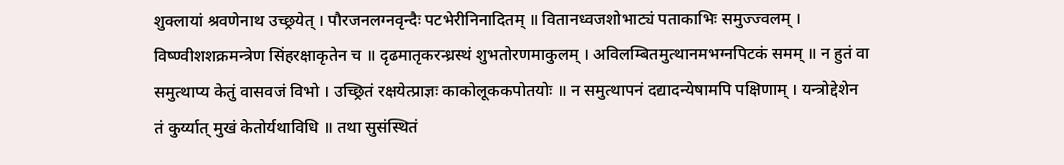शुक्लायां श्रवणेनाथ उच्छ्रयेत् । पौरजनलग्नवृन्दैः पटभेरीनिनादितम् ॥ वितानध्वजशोभाट्यं पताकाभिः समुज्ज्वलम् । विष्ण्वीशशक्रमन्त्रेण सिंहरक्षाकृतेन च ॥ दृढमातृकरन्ध्रस्थं शुभतोरणमाकुलम् । अविलम्बितमुत्थानमभग्नपिटकं समम् ॥ न हुतं वा समुत्थाप्य केतुं वासवजं विभो । उच्छ्रितं रक्षयेत्प्राज्ञः काकोलूककपोतयोः ॥ न समुत्थापनं दद्यादन्येषामपि पक्षिणाम् । यन्त्रोद्देशेन तं कुर्य्यात् मुखं केतोर्यथाविधि ॥ तथा सुसंस्थितं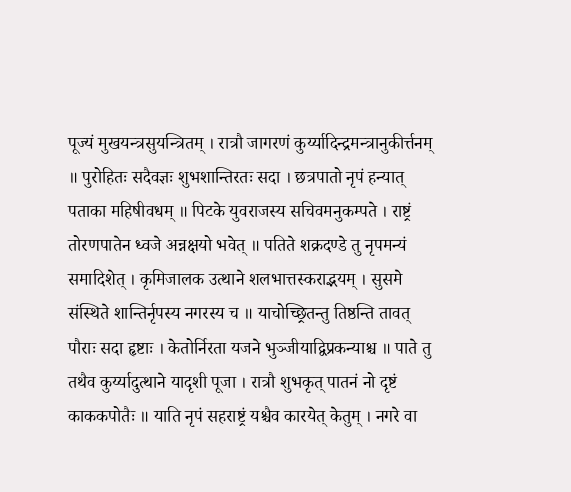पूज्यं मुखयन्त्रसुयन्त्रितम् । रात्रौ जागरणं कुर्य्यादिन्द्रमन्त्रानुकीर्त्तनम् ॥ पुरोहितः सदैवज्ञः शुभशान्तिरतः सदा । छत्रपातो नृपं हन्यात् पताका महिषीवधम् ॥ पिटके युवराजस्य सचिवमनुकम्पते । राष्ट्रं तोरणपातेन ध्वजे अन्नक्षयो भवेत् ॥ पतिते शक्रदण्डे तु नृपमन्यं समादिशेत् । कृमिजालक उत्थाने शलभात्तस्कराद्भयम् । सुसमे संस्थिते शान्तिर्नृपस्य नगरस्य च ॥ याचोच्छ्रितन्तु तिष्ठन्ति तावत् पौराः सदा हृष्टाः । केतोर्निरता यजने भुञ्जीयाद्विप्रकन्याश्च ॥ पाते तु तथैव कुर्य्यादुत्थाने यादृशी पूजा । रात्रौ शुभकृत् पातनं नो दृष्टं काककपोतैः ॥ याति नृपं सहराष्ट्रं यश्चैव कारयेत् केतुम् । नगरे वा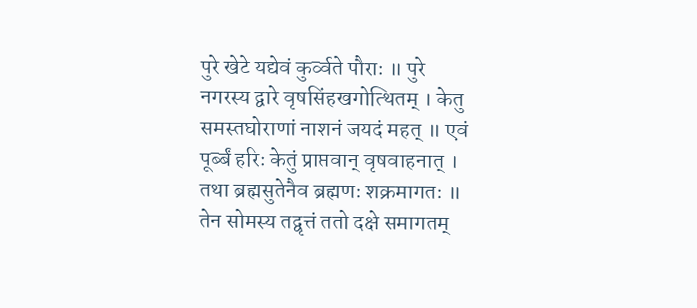पुरे खेटे यद्येवं कुर्व्वते पौराः ॥ पुरे नगरस्य द्वारे वृषसिंहखगोत्थितम् । केतु समस्तघोराणां नाशनं जयदं महत् ॥ एवं पूर्ब्बं हरिः केतुं प्राप्तवान् वृषवाहनात् । तथा ब्रह्मसुतेनैव ब्रह्मणः शक्रमागतः ॥ तेन सोमस्य तद्वृत्तं ततो दक्षे समागतम्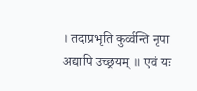। तदाप्रभृति कुर्व्वन्ति नृपा अद्यापि उच्छ्रयम् ॥ एवं यः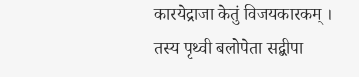कारयेद्राजा केतुं विजयकारकम् । तस्य पृथ्वी बलोपेता सद्बीपा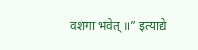वशगा भवेत् ॥” इत्याद्ये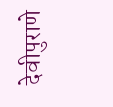देवीपुराणे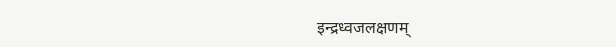इन्द्रध्वजलक्षणम्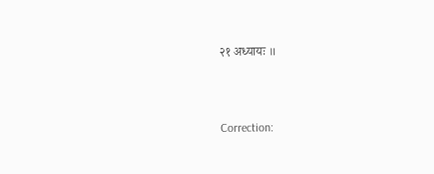२१ अध्यायः ॥



Correction: